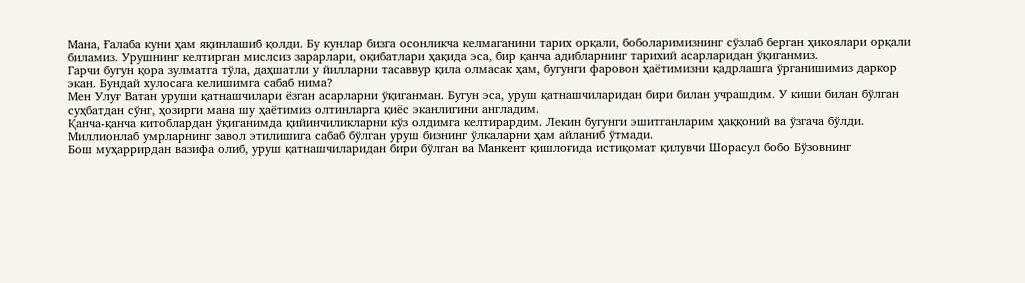Мана, Ғалаба куни ҳам яқинлашиб қолди. Бу кунлар бизга осонликча келмаганини тарих орқали, боболаримизнинг сўзлаб берган ҳикоялари орқали биламиз. Урушнинг келтирган мислсиз зарарлари, оқибатлари ҳақида эса, бир қанча адибларнинг тарихий асарларидан ўқиганмиз.
Гарчи бугун қора зулматга тўла, даҳшатли у йилларни тасаввур қила олмасак ҳам, бугунги фаровон ҳаётимизни қадрлашга ўрганишимиз даркор экан. Бундай хулосага келишимга сабаб нима?
Мен Улуғ Ватан уруши қатнашчилари ёзган асарларни ўқиганман. Бугун эса, уруш қатнашчиларидан бири билан учрашдим. У киши билан бўлган суҳбатдан сўнг, ҳозирги мана шу ҳаётимиз олтинларга қиёс эканлигини англадим.
Қанча-қанча китоблардан ўқиганимда қийинчиликларни кўз олдимга келтирардим. Лекин бугунги эшитганларим ҳаққоний ва ўзгача бўлди. Миллионлаб умрларнинг завол этилишига сабаб бўлган уруш бизнинг ўлкаларни ҳам айланиб ўтмади.
Бош муҳаррирдан вазифа олиб, уруш қатнашчиларидан бири бўлган ва Манкент қишлоғида истиқомат қилувчи Шорасул бобо Бўзовнинг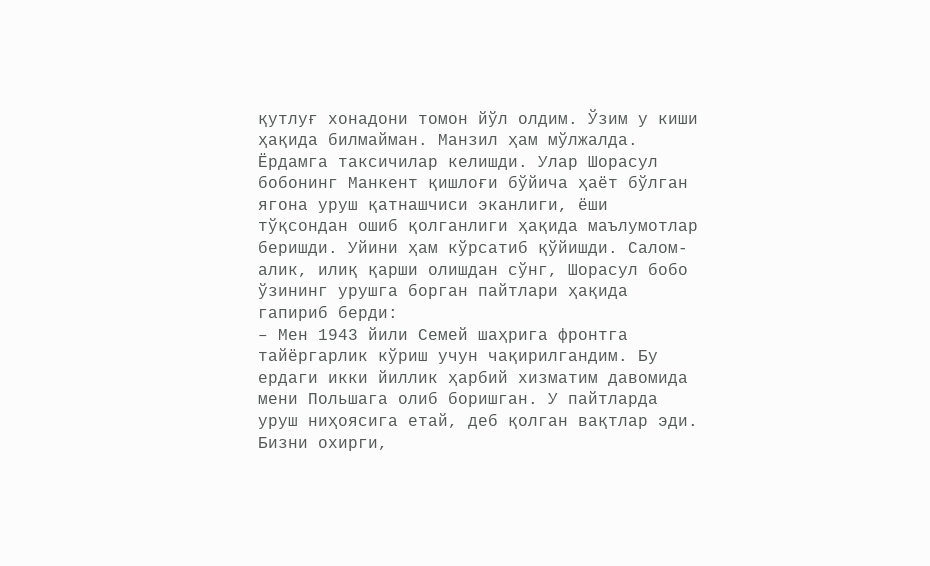қутлуғ хонадони томон йўл олдим. Ўзим у киши ҳақида билмайман. Манзил ҳам мўлжалда.
Ёрдамга таксичилар келишди. Улар Шорасул бобонинг Манкент қишлоғи бўйича ҳаёт бўлган ягона уруш қатнашчиси эканлиги, ёши тўқсондан ошиб қолганлиги ҳақида маълумотлар беришди. Уйини ҳам кўрсатиб қўйишди. Салом-алик, илиқ қарши олишдан сўнг, Шорасул бобо ўзининг урушга борган пайтлари ҳақида гапириб берди:
– Мен 1943 йили Семей шаҳрига фронтга тайёргарлик кўриш учун чақирилгандим. Бу ердаги икки йиллик ҳарбий хизматим давомида мени Польшага олиб боришган. У пайтларда уруш ниҳоясига етай, деб қолган вақтлар эди. Бизни охирги,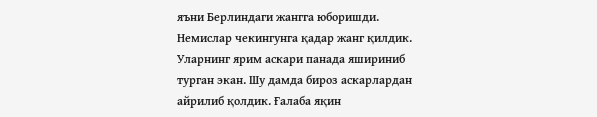яъни Берлиндаги жангга юборишди. Немислар чекингунга қадар жанг қилдик. Уларнинг ярим аскари панада яшириниб турган экан. Шу дамда бироз аскарлардан айрилиб қолдик. Ғалаба яқин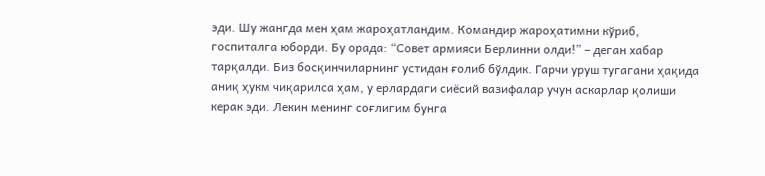эди. Шу жангда мен ҳам жароҳатландим. Командир жароҳатимни кўриб, госпиталга юборди. Бу орада: “Совет армияси Берлинни олди!” – деган хабар тарқалди. Биз босқинчиларнинг устидан ғолиб бўлдик. Гарчи уруш тугагани ҳақида аниқ ҳукм чиқарилса ҳам, у ерлардаги сиёсий вазифалар учун аскарлар қолиши керак эди. Лекин менинг соғлигим бунга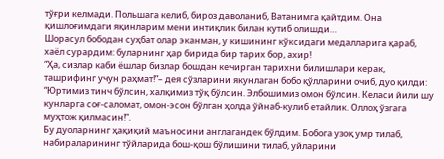тўғри келмади. Польшага келиб, бироз даволаниб, Ватанимга қайтдим. Она қишлоғимдаги яқинларим мени интиқлик билан кутиб олишди…
Шорасул бободан суҳбат олар эканман, у кишининг кўксидаги медалларига қараб, хаёл сурардим: буларнинг ҳар бирида бир тарих бор, ахир!
“Ҳа, сизлар каби ёшлар бизлар бошдан кечирган тарихни билишлари керак, ташрифинг учун раҳмат!”– дея сўзларини якунлаган бобо қўлларини очиб, дуо қилди: “Юртимиз тинч бўлсин, халқимиз тўқ бўлсин. Элбошимиз омон бўлсин. Келаси йили шу кунларга соғ-саломат, омон-эсон бўлган ҳолда ўйнаб-кулиб етайлик. Оллоҳ ўзгага муҳтож қилмасин!”.
Бу дуоларнинг ҳақиқий маъносини англагандек бўлдим. Бобога узоқ умр тилаб, набираларининг тўйларида бош-қош бўлишини тилаб, уйларини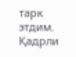тарк этдим.
Қадрли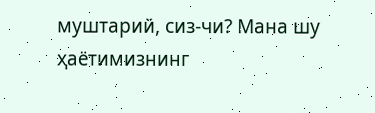муштарий, сиз-чи? Мана шу ҳаётимизнинг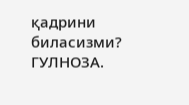қадрини биласизми?
ГУЛНОЗА.